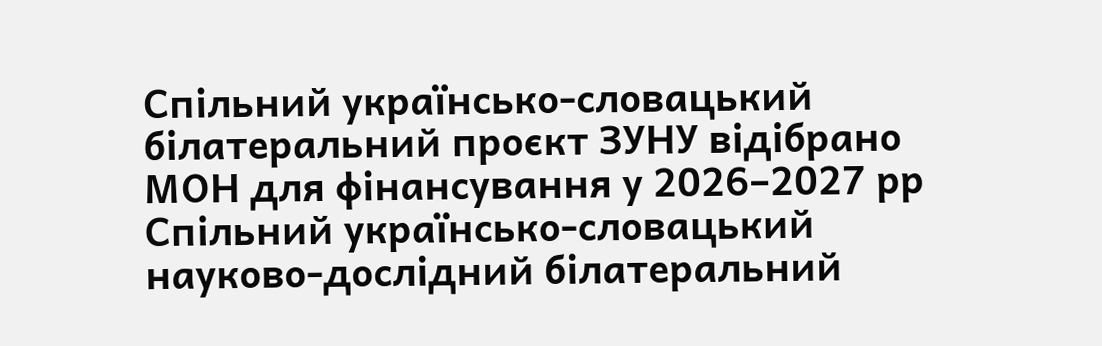Спільний українсько-словацький білатеральний проєкт ЗУНУ відібрано МОН для фінансування у 2026–2027 рр
Спільний українсько-словацький науково-дослідний білатеральний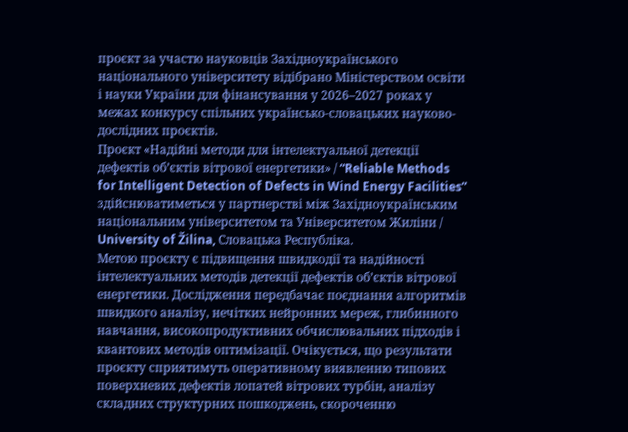проєкт за участю науковців Західноукраїнського національного університету відібрано Міністерством освіти і науки України для фінансування у 2026–2027 роках у межах конкурсу спільних українсько-словацьких науково-дослідних проєктів.
Проєкт «Надійні методи для інтелектуальної детекції дефектів об’єктів вітрової енергетики» / “Reliable Methods for Intelligent Detection of Defects in Wind Energy Facilities” здійснюватиметься у партнерстві між Західноукраїнським національним університетом та Університетом Жиліни / University of Žilina, Словацька Республіка.
Метою проєкту є підвищення швидкодії та надійності інтелектуальних методів детекції дефектів об’єктів вітрової енергетики. Дослідження передбачає поєднання алгоритмів швидкого аналізу, нечітких нейронних мереж, глибинного навчання, високопродуктивних обчислювальних підходів і квантових методів оптимізації. Очікується, що результати проєкту сприятимуть оперативному виявленню типових поверхневих дефектів лопатей вітрових турбін, аналізу складних структурних пошкоджень, скороченню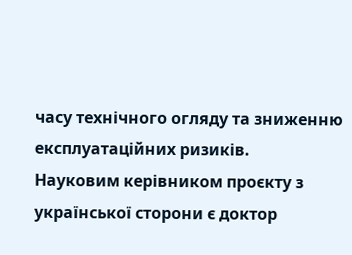часу технічного огляду та зниженню експлуатаційних ризиків.
Науковим керівником проєкту з української сторони є доктор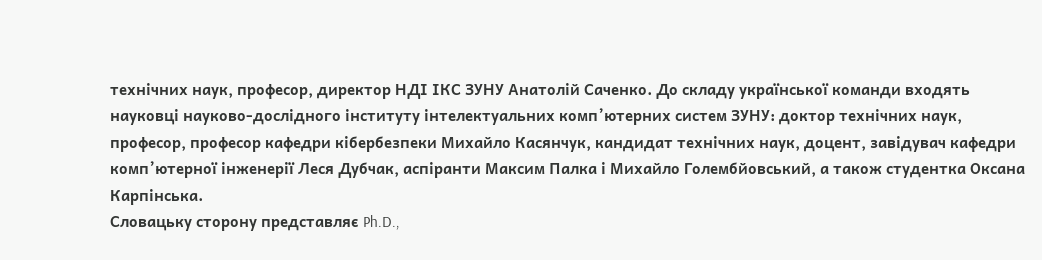технічних наук, професор, директор НДІ ІКС ЗУНУ Анатолій Саченко. До складу української команди входять науковці науково-дослідного інституту інтелектуальних комп’ютерних систем ЗУНУ: доктор технічних наук, професор, професор кафедри кібербезпеки Михайло Касянчук, кандидат технічних наук, доцент, завідувач кафедри комп’ютерної інженерії Леся Дубчак, аспіранти Максим Палка і Михайло Голембйовський, а також студентка Оксана Карпінська.
Словацьку сторону представляє Ph.D.,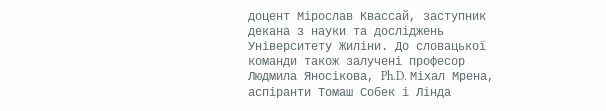доцент Мірослав Квассай, заступник декана з науки та досліджень Університету Жиліни. До словацької команди також залучені професор Людмила Яносікова, Ph.D. Міхал Мрена, аспіранти Томаш Собек і Лінда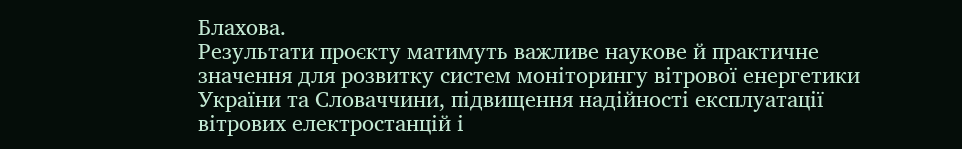Блахова.
Результати проєкту матимуть важливе наукове й практичне значення для розвитку систем моніторингу вітрової енергетики України та Словаччини, підвищення надійності експлуатації вітрових електростанцій і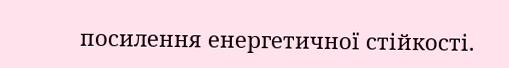посилення енергетичної стійкості.